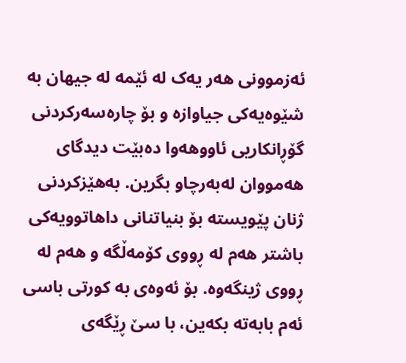ئەزموونی هەر یەک لە ئێمە لە جیهان بە شێوەیەکی جیاوازە و بۆ چارەسەرکردنی گۆڕانکاریی ئاووهەوا دەبێت دیدگای هەمووان لەبەرچاو بگرین. بەهێزکردنی ژنان پێویستە بۆ بنیاتنانی داهاتوویەکی باشتر هەم لە ڕووی کۆمەڵگە و هەم لە ڕووی ژینگەوە. بۆ ئەوەی بە کورتی باسی ئەم بابەتە بکەین، با سێ ڕێگەی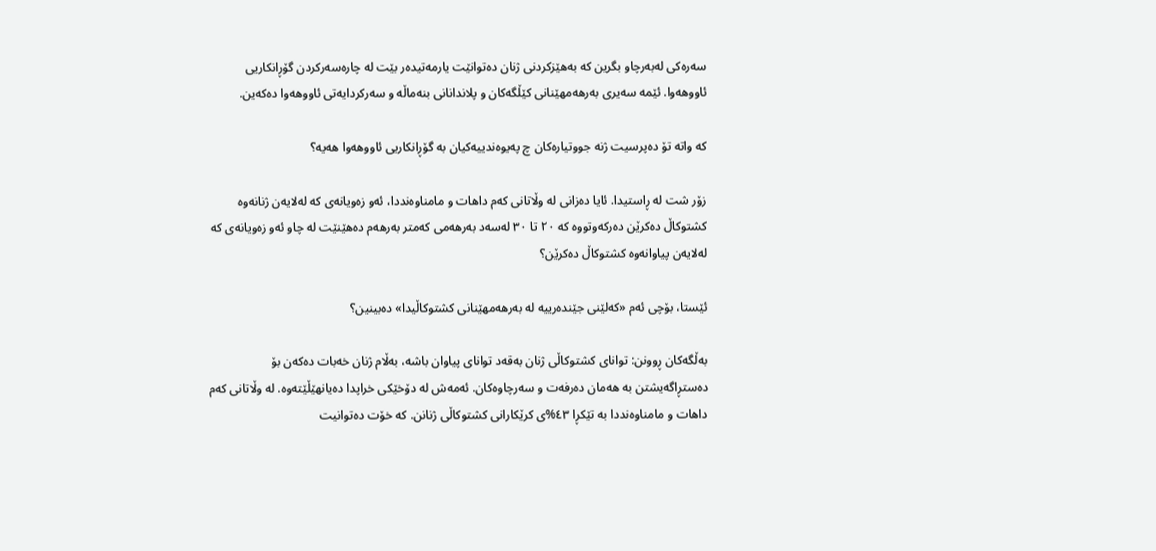سەرەکی لەبەرچاو بگرین کە بەهێزکردنی ژنان دەتوانێت یارمەتیدەر بێت لە چارەسەرکردن گۆڕانکاریی ئاووهەوا. ئێمە سەیری بەرهەمهێنانی کێڵگەکان و پلاندانانی بنەماڵە و سەرکردایەتی ئاووهەوا دەکەین.

کە واتە تۆ دەپرسیت ژنە جووتیارەکان چ پەیوەندییەکیان بە گۆڕانکاریی ئاووهەوا هەیە؟

زۆر شت لە ڕاستیدا. ئایا دەزانی لە وڵاتانی کەم داهات و مامناوەنددا، ئەو زەویانەی کە لەلایەن ژنانەوە کشتوکاڵ دەکرێن دەرکەوتووە کە ۲۰ تا ۳۰ لەسەد بەرهەمی کەمتر بەرهەم دەهێنێت لە چاو ئەو زەویانەی کە لەلایەن پیاوانەوە کشتوکاڵ دەکرێن؟

ئێستا، بۆچی ئەم «کەلێنی جێندەرییە لە بەرهەمهێنانی کشتوکاڵیدا» دەبینین؟

بەڵگەکان ڕوونن: توانای کشتوکاڵی ژنان بەقەد توانای پیاوان باشە، بەڵام ژنان خەبات دەکەن بۆ دەستڕاگەیشتن بە هەمان دەرفەت و سەرچاوەکان. ئەمەش لە دۆخێکی خراپدا دەیانهێڵێتەوە. لە وڵاتانی کەم داهات و مامناوەنددا بە تێکڕا ٤٣%ی کرێکارانی کشتوکاڵی ژنانن. که‌ خۆت ده‌توانیت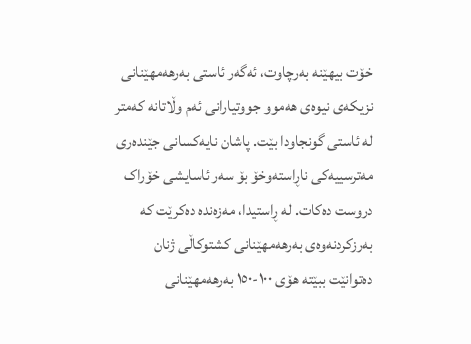خۆت بیهێنە بەرچاوت، ئەگەر ئاستی بەرهەمهێنانی نزیکەی نیوەی هەموو جووتیارانی ئەم وڵاتانە کەمتر لە ئاستی گونجاودا بێت. پاشان نایەکسانی جێندەری مەترسییەکی ناڕاستەوخۆ بۆ سەر ئاسایشی خۆراک دروست دەکات. لە ڕاستیدا، مەزەندە دەکرێت کە بەرزکردنەوەی بەرهەمهێنانی کشتوکاڵی ژنان دەتوانێت ببێتە هۆی ١٠٠-١٥٠ بەرهەمهێنانی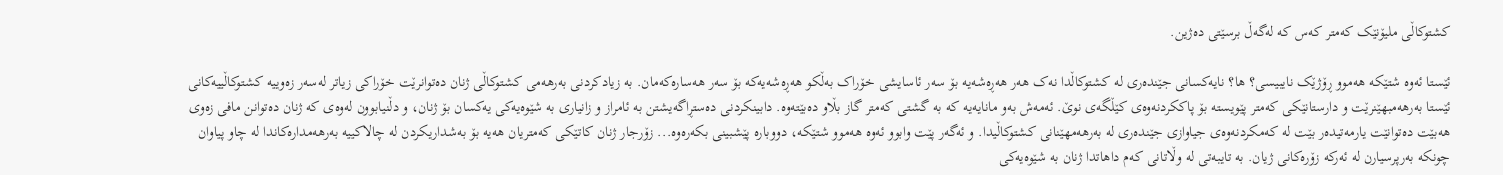کشتوکاڵی ملیۆنێک کەمتر کەس کە لەگەڵ برسێتی دەژین.

ئێستا ئەوە شتێکە هەموو ڕۆژێک نایبیسی؟ ها؟ نایەکسانی جێندەری لە کشتوکاڵدا نەک هەر هەڕەشەیە بۆ سەر ئاسایشی خۆراک بەڵکو هەڕەشەیەکە بۆ سەر هەسارەکەمان. بە زیادکردنی بەرهەمی کشتوکاڵی ژنان دەتوانرێت خۆراکی زیاتر لەسەر زەوییە کشتوکاڵییەکانی ئێستا بەرهەمبهێنرێت و دارستانێکی کەمتر پێویستە بۆ پاککردنەوەی کێڵگەی نوێ. ئەمەش بەو مانایەیە کە بە گشتی کەمتر گاز بڵاو دەبێتەوە. دابینکردنی دەستڕاگەیشتن بە ئامراز و زانیاری بە شێوەیەکی یەکسان بۆ ژنان، و دڵنیابوون لەوەی کە ژنان دەتوانن مافی زەوی هەبێت دەتوانێت یارمەتیدەر بێت لە کەمکردنەوەی جیاوازی جێندەری لە بەرهەمهێنانی کشتوکاڵیدا. و ئەگەر پێت وابوو ئەوە هەموو شتێکە، دووبارە پێشبینی بکەرەوە... زۆرجار ژنان کاتێکی کەمتریان هەیە بۆ بەشداریکردن لە چالاکییە بەرهەمدارەکاندا لە چاو پیاوان چونکە بەرپرسیارن لە ئەرکە زۆرەکانی ژیان. بە تایبەتی لە وڵاتانی کەم داهاتدا ژنان بە شێوەیەکی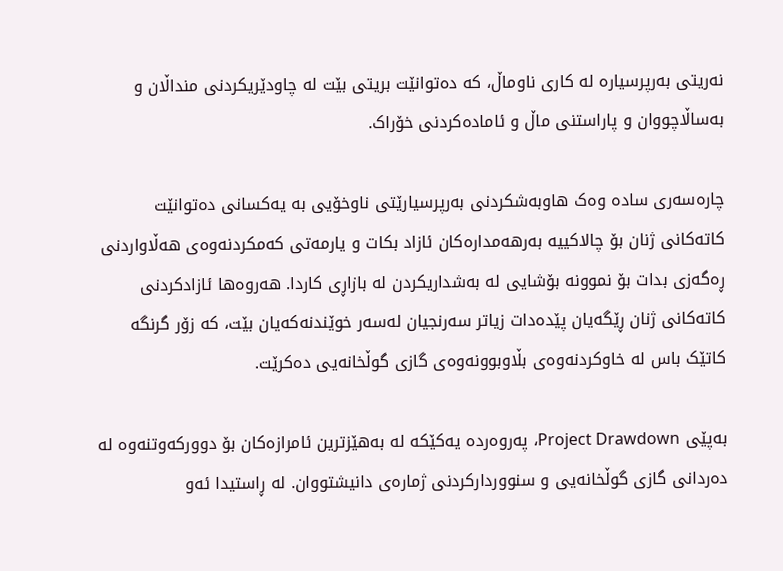نەریتی بەرپرسیارە لە کاری ناوماڵ، کە دەتوانێت بریتی بێت لە چاودێریکردنی منداڵان و بەساڵاچووان و پاراستنی ماڵ و ئامادەکردنی خۆراک.

چارەسەری سادە وەک هاوبەشکردنی بەرپرسیارێتی ناوخۆیی بە یەکسانی دەتوانێت کاتەکانی ژنان بۆ چالاکییە بەرهەمدارەکان ئازاد بکات و یارمەتی کەمکردنەوەی هەڵاواردنی ڕەگەزی بدات بۆ نموونە بۆشایی لە بەشداریکردن لە بازاڕی کاردا. هەروەها ئازادکردنی کاتەکانی ژنان ڕێگەیان پێدەدات زیاتر سەرنجیان لەسەر خوێندنەکەیان بێت، کە زۆر گرنگە کاتێک باس لە خاوکردنەوەی بڵاوبوونەوەی گازی گوڵخانەیی دەکرێت.

بەپێی Project Drawdown، پەروەردە یەکێکە لە بەهێزترین ئامرازەکان بۆ دوورکەوتنەوە لە دەردانی گازی گوڵخانەیی و سنووردارکردنی ژمارەی دانیشتووان. لە ڕاستیدا ئەو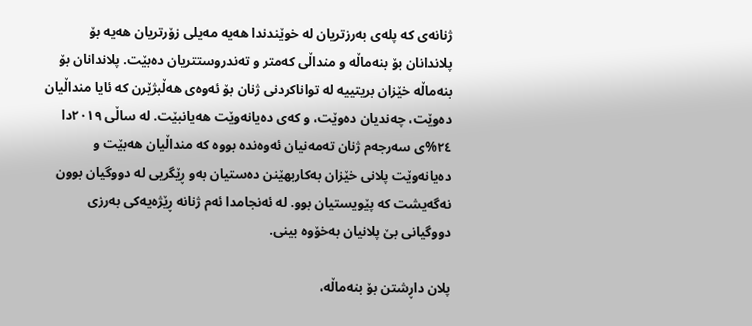ژنانەی کە پلەی بەرزتریان لە خوێندندا هەیە مەیلی زۆرتریان هەیە بۆ پلاندانان بۆ بنەماڵە و منداڵی کەمتر و تەندروستتریان دەبێت. پلاندانان بۆ بنەماڵە خێزان بریتییە لە تواناکردنی ژنان بۆ ئەوەی هەڵبژێرن کە ئایا منداڵیان دەوێت، چەندیان دەوێت، و کەی دەیانەوێت هەیانبێت. لە ساڵی ٢٠١٩دا ٢٤%ی سەرجەم ژنان تەمەنیان ئەوەندە بووە کە منداڵیان هەبێت و دەیانەوێت پلانی خێزان بەکاربهێنن دەستیان بەو ڕێگریی لە دووگیان بوون نەگەیشت کە پێویستیان بوو. لە ئەنجامدا ئەم ژنانە ڕێژەیەکی بەرزی دووگیانی بێ پلانیان بەخۆوە بینی.

پلان داڕشتن بۆ بنەماڵە،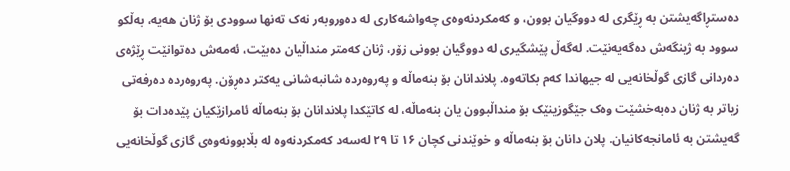دەستڕاگەیشتن بە ڕێگری لە دووگیان بوون، و کەمکردنەوەی چەواشەکاری لە دەوروبەر نەک تەنها سوودی بۆ ژنان هەیە، بەڵکو سوود بە ژینگەش دەگەیەنێت. لەگەڵ پێشگیری لە دووگیان بوونی زۆر، ژنان کەمتر منداڵیان دەبێت، ئەمەش دەتوانێت ڕێژەی دەردانی گازی گوڵخانەیی لە جیهاندا کەم بکاتەوە. پلاندانان بۆ بنەماڵە و پەروەردە شانبەشانی یەکتر دەڕۆن. پەروەردە دەرفەتی زیاتر بە ژنان دەبەخشێت وەک جێگوزینێک بۆ منداڵبوون یان بنەماڵە، لە کاتێکدا پلاندانان بۆ بنەماڵە ئامرازێکیان پێدەدات بۆ گەیشتن بە ئامانجەکانیان. پلان دانان بۆ بنەماڵە و خوێندنی کچان ۱۶ تا ۲۹ لەسەد کەمکردنەوە لە بڵابوونەوەی گازی گوڵخانەیی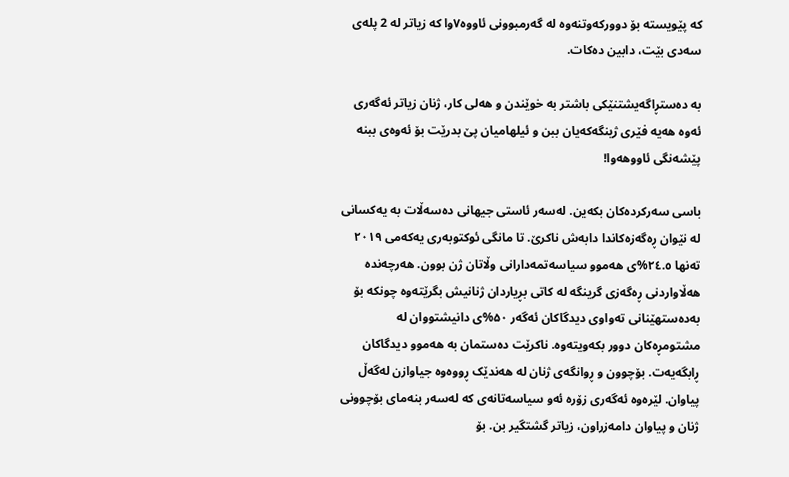کە پێویستە بۆ دوورکەوتنەوە لە گەرمبوونی ئاووه۷وا کە زیاتر لە 2 پلەی سەدی بێت، دابین دەکات.

بە دەستڕاگەیشتنێکی باشتر بە خوێندن و هەلی کار، ژنان زیاتر ئەگەری ئەوە هەیە فێری ژینگەکەیان ببن و ئیلهامیان پێ بدرێت بۆ ئەوەی ببنە پێشەنگی ئاووهەوا!

باسی سەرکردەکان بکەین. لەسەر ئاستی جیهانی دەسەڵات بە یەکسانی لە نێوان ڕەگەزەکاندا دابەش ناکرێ. تا مانگی ئوکتوبەری یەکەمی ٢٠١٩ تەنها ٢٤.٥%ی هەموو سیاسەتمەدارانی وڵاتان ژن بوون. هەرچەندە هەڵاواردنی ڕەگەزی گرینگە لە کاتی بڕیاردان ژنانیش بگرێتەوە چونکە بۆ بەدەستهێنانی تەواوی دیدگاکان ئەگەر ۵۰%ی دانیشتووان لە مشتومڕەکان دوور بکەویتەوە. ناکرێت دەستمان بە هەموو دیدگاکان ڕابگەیەت. بۆچوون و ڕوانگەی ژنان لە هەندێک ڕووەوە جیاوازن لەگەڵ پیاوان. لێرەوە ئەگەری زۆرە ئەو سیاسەتانەی کە لەسەر بنەمای بۆچوونی ژنان و پیاوان دامەزراون، زیاتر گشتگیر بن. بۆ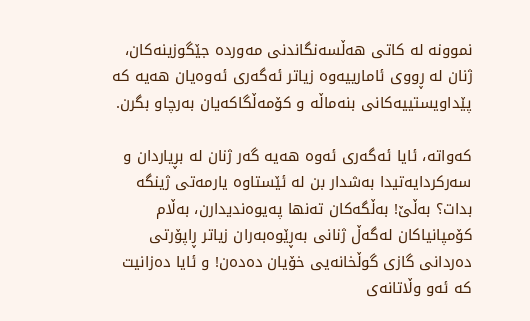نموونە لە کاتی هەڵسەنگاندنی مەوردە جێگوزینەکان، ژنان لە ڕووی ئامارییەوە زیاتر ئەگەری ئەوەیان هەیە کە پێداویستییەکانی بنەماڵە و کۆمەڵگاکەیان بەرچاو بگرن.

کەواتە، ئایا ئەگەری ئەوە هەیە گەر ژنان لە بڕیاردان و سەرکردایەتیدا بەشدار بن لە ئێستاوە یارمەتی ژینگە بدات؟ بەڵێ! بەڵگەکان تەنها پەیوەندیدارن، بەڵام کۆمپانیاکان لەگەڵ ژنانی بەڕێوەبەران زیاتر ڕاپۆرتی دەردانی گازی گوڵخانەیی خۆیان دەدەن! و ئایا دەزانیت کە ئەو وڵاتانەی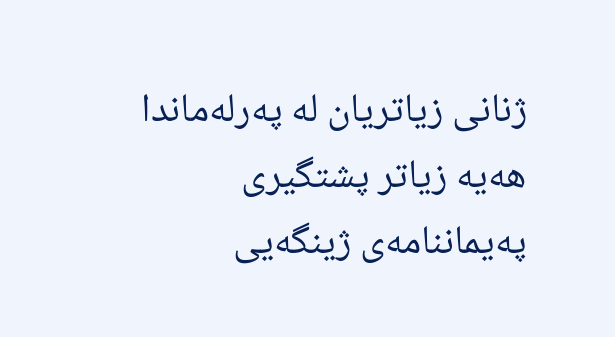ژنانی زیاتریان لە پەرلەماندا هەیە زیاتر پشتگیری پەیماننامەی ژینگەیی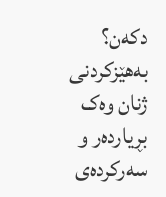دکەن؟ بەهێزکردنی ژنان وەک بڕیاردەر و سەرکردەی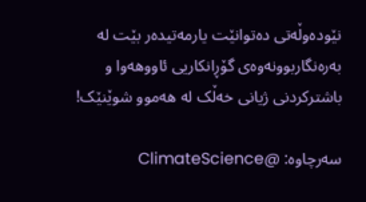نێودەوڵەتی دەتوانێت یارمەتیدەر بێت لە بەرەنگاربوونەوەی گۆڕانکاریی ئاووهەوا و باشترکردنی ژیانی خەڵک لە هەموو شوێنێک!

سەرچاوە: @ClimateScience